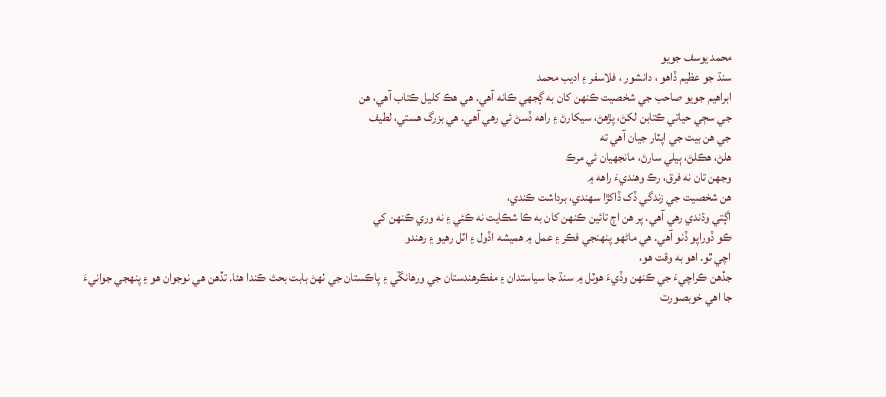محمد يوسف جويو
سنڌ جو عظيم ڏاهو ، دانشور ، فلاسفر ۽ اديب محمد
ابراهيم جويو صاحب جي شخصيت ڪنهن کان به ڳجهي ڪانه آهي. هي هڪ کليل ڪتاب آهي، هن
جي سڄي حياتي ڪتابن لکڻ، پڙهڻ، سيکارڻ ۽ راهه ڏسڻ ئي رهي آهي. هي بزرگ هستي، لطيف
جي هن بيت جي اپٽار جيان آهي ته
هلڻ، هڪلڻ، ٻيلي سارڻ، مانجهيان ئي مرڪ
وجهن تان نه فرق، رڪ وهنديءَ راهه ۾
هن شخصيت جي زندگي ڏک ڏاکڙا سهندي، برداشت ڪندي،
اڳتي وڌندي رهي آهي. پر هن اڄ تائين ڪنهن کان به ڪا شڪايت نه ڪئي ۽ نه وري ڪنهن کي
ڪو ڏوراپو ڏنو آهي. هي ماڻهو پنهنجي فڪر ۽ عمل ۾ هميشه اڏول ۽ اٽل رهيو ۽ رهندو
اچي ٿو. اهو به وقت هو،
جڏهن ڪراچيءَ جي ڪنهن وڏيءَ هوٽل ۾ سنڌ جا سياستدان ۽ مفڪرهندستان جي ورهانڱي ۽ پاڪستان جي ٺهڻ بابت بحث ڪندا هئا. تڏهن هي نوجوان هو ۽ پنهجي جوانيءَ جا اهي خوبصورت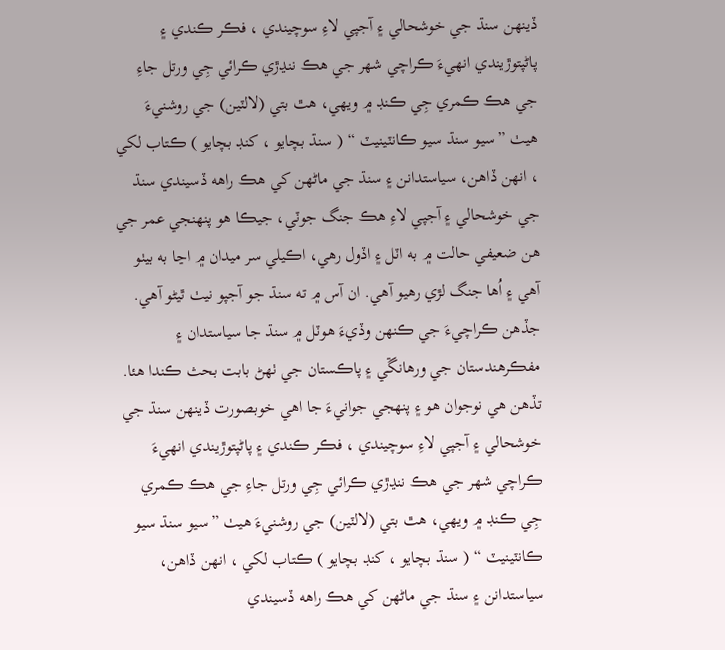ڏينهن سنڌ جي خوشحالي ۽ آجپي لاءِ سوچيندي ، فڪر ڪندي ۽ پاڻپتوڙيندي انهيءَ ڪراچي شهر جي هڪ ننڍڙي ڪرائي جِي ورتل جاءِ جي هڪ ڪمري جِي ڪنڊ ۾ ويهي، هٿ بتي (لالٽين) جي روشنيءَ هيٺ ”سيو سنڌ سيو ڪانٽينيٽ “ ( سنڌ بچايو ، کنڊ بچايو ) ڪتاب لکي ، انهن ڏاهن، سياستدانن ۽ سنڌ جي ماڻهن کي هڪ راهه ڏسيندي سنڌ جي خوشحالي ۽ آجپي لاءِ هڪ جنگ جوٽي، جيڪا هو پنهنجي عمر جي هن ضعيفي حالت ۾ به اٽل ۽ اڏول رهي، اڪيلي سر ميدان ۾ اڃا به بيٺو آهي ۽ اُها جنگ لڙي رهيو آهي. ان آس ۾ ته سنڌ جو آجپو نيٺ ٿيڻو آهي.
جڏهن ڪراچيءَ جي ڪنهن وڏيءَ هوٽل ۾ سنڌ جا سياستدان ۽ مفڪرهندستان جي ورهانڱي ۽ پاڪستان جي ٺهڻ بابت بحث ڪندا هئا. تڏهن هي نوجوان هو ۽ پنهجي جوانيءَ جا اهي خوبصورت ڏينهن سنڌ جي خوشحالي ۽ آجپي لاءِ سوچيندي ، فڪر ڪندي ۽ پاڻپتوڙيندي انهيءَ ڪراچي شهر جي هڪ ننڍڙي ڪرائي جِي ورتل جاءِ جي هڪ ڪمري جِي ڪنڊ ۾ ويهي، هٿ بتي (لالٽين) جي روشنيءَ هيٺ ”سيو سنڌ سيو ڪانٽينيٽ “ ( سنڌ بچايو ، کنڊ بچايو ) ڪتاب لکي ، انهن ڏاهن، سياستدانن ۽ سنڌ جي ماڻهن کي هڪ راهه ڏسيندي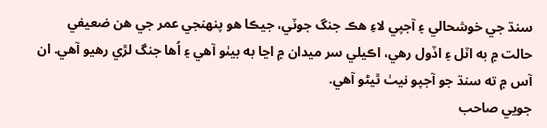سنڌ جي خوشحالي ۽ آجپي لاءِ هڪ جنگ جوٽي، جيڪا هو پنهنجي عمر جي هن ضعيفي حالت ۾ به اٽل ۽ اڏول رهي، اڪيلي سر ميدان ۾ اڃا به بيٺو آهي ۽ اُها جنگ لڙي رهيو آهي. ان آس ۾ ته سنڌ جو آجپو نيٺ ٿيڻو آهي.
جويي صاحب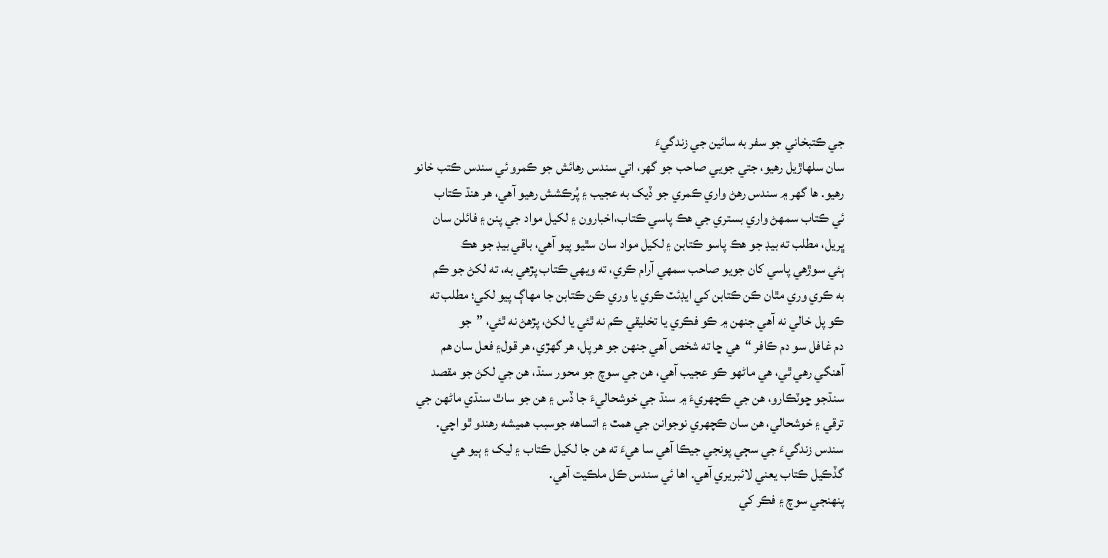جي ڪتبخاني جو سفر به سائين جي زندگيءَ
سان سلهاڙيل رهيو، جتي جويي صاحب جو گهر، اتي سندس رهائش جو ڪمرو ئي سندس ڪتب خانو
رهيو. ها گهر ۾ سندس رهڻ واري ڪمري جو ڏيک به عجيب ۽ پُرڪشش رهيو آهي، هر هنڌ ڪتاب
ئي ڪتاب سمهڻ واري بستري جي هڪ پاسي ڪتاب،اخبارون ۽ لکيل مواد جي پنن ۽ فائلن سان
ڀريل، مطلب ته بيڊ جو هڪ پاسو ڪتابن ۽ لکيل مواد سان سٿيو پيو آهي، باقي بيڊ جو هڪ
ٻئي سوڙهي پاسي کان جويو صاحب سمهي آرام ڪري، ته ويهي ڪتاب پڙهي به، ته لکڻ جو ڪم
به ڪري وري مٿان ڪن ڪتابن کي ايڊئٽ ڪري يا وري ڪن ڪتابن جا مهاڳ پيو لکي؛ مطلب ته
ڪو پل خالي نه آهي جنهن ۾ ڪو فڪري يا تخليقي ڪم نه ٿئي يا لکڻ، پڙهڻ نه ٿئي، ”جو
دم غافل سو دم ڪافر “هي ڇا ته شخص آهي جنهن جو هر پل، هر گهڙي، هر قول۽ فعل سان هم
آهنگي رهي ٿي، هي ماڻهو ڪو عجيب آهي، هن جي سوچ جو محور سنڌ، هن جي لکڻ جو مقصد
سنڌجو ڇوٽڪارو، هن جي ڪچهريءَ ۾ سنڌ جي خوشحاليءَ جا ڏس ۽ هن جو ساٿ سنڌي ماڻهن جي
ترقي ۽ خوشحالي، هن سان ڪچهري نوجوانن جي همٿ ۽ اتساهه جوسبب هميشه رهندو ٿو اچي.
سندس زندگيءَ جي سڄي پونجي جيڪا آهي سا هيءَ ته هن جا لکيل ڪتاب ۽ ليک ۽ ٻيو هي
گڏڪيل ڪتاب يعني لائبريري آهي. اها ئي سندس ڪل ملڪيت آهي.
پنهنجي سوچ ۽ فڪر کي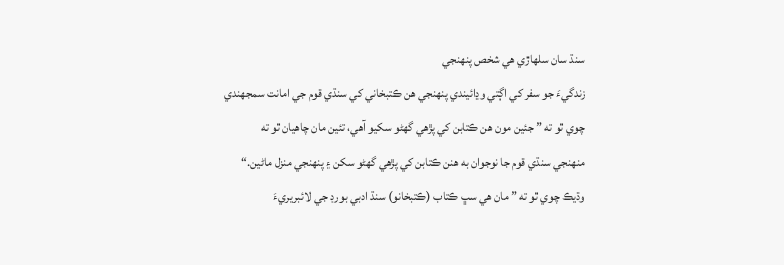سنڌ سان سلهاڙي هي شخص پنهنجي
زندگيءَ جو سفر کي اڳتي وڍائيندي پنهنجي هن ڪتبخاني کي سنڌي قوم جي امانت سمجهندي
چوي ٿو ته ” جئين مون هن ڪتابن کي پڙهي گهڻو سکيو آهي، تئين مان چاهيان ٿو ته
منهنجي سنڌي قوم جا نوجوان به هنن ڪتابن کي پڙهي گهڻو سکن ۽ پنهنجي منزل ماڻين.“
وڌيڪ چوي ٿو ته ” مان هي سڀ ڪتاب (ڪتبخانو) سنڌ ادبي بورڊ جي لائبريريءَ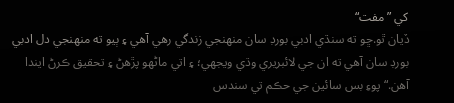کي ”مفت“
ڏيان ٿو.ڇو ته سنڌي ادبي بورڊ سان منهنجي زندگي رهي آهي ۽ ٻيو ته منهنجي دل ادبي
بورڊ سان آهي ته ان جي لائبريري وڌي ويجهي؛ ۽ اتي ماڻهو پڙهڻ ۽ تحقيق ڪرڻ ايندا
آهن.“ پوءِ بس سائين جي حڪم تي سندس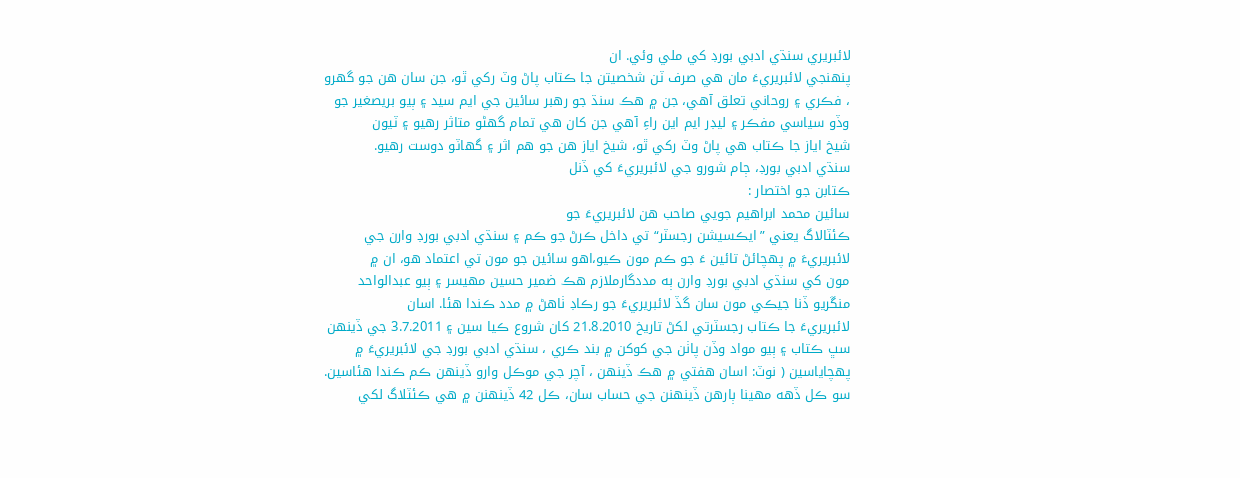لائبريري سنڌي ادبي بورڊ کي ملي وئي. ان
پنهنجي لائبريريءَ مان هي صرف ٽن شخصيتن جا ڪتاب پاڻ وٽ رکي ٿو، جن سان هن جو گهرو
، فڪري ۽ روحاني تعلق آهي، جن ۾ هڪ سنڌ جو رهبر سائين جي ايم سيد ۽ ٻيو بريصغير جو
وڏو سياسي مفڪر ۽ ليڊر ايم اين راءِ آهي جن کان هي تمام گهڻو متاثر رهيو ۽ ٽيون
شيخ اياز جا ڪتاب هي پاڻ وٽ رکي ٿو، شيخ اياز هن جو هم اثر ۽ گهاٽو دوست رهيو.
سنڌي ادبي بورڊ، ڄام شورو جي لائبريريءَ کي ڏنل
ڪتابن جو اختصار :
سائين محمد ابراهيم جويي صاحب هن لائبريريءَ جو
ڪئٽالاگ يعني ”ايڪسيشن رجسٽر“ تي داخل ڪرڻ جو ڪم ۽ سنڌي ادبي بورڊ وارن جي
لائبريريءَ ۾ پهچائڻ تائين ءَ جو ڪم مون ڪيو،اهو سائين جو مون تي اعتماد هو، ان ۾
مون کي سنڌي ادبي بورڊ وارن ٻه مددگارملازم هڪ ضمير حسين مهيسر ۽ ٻيو عبدالواحد
منڱريو ڏنا جيڪي مون سان گڏ لائبريريءَ جو رڪاڊ ٺاهڻ ۾ مدد ڪندا هئا. اسان
لائبريريءَ جا ڪتاب رجسٽرتي لکڻ تاريخ 21.8.2010 کان شروع ڪيا سين ۽ 3.7.2011 جي ڏينهن
سڀ ڪتاب ۽ ٻيو مواد وڏن پاٺن جي کوکن ۾ بند ڪري ، سنڌي ادبي بورڊ جي لائبريريءَ ۾
پهچاياسين ( نوٽ: اسان هفتي ۾ هڪ ڏينهن ، آچر جي موڪل وارو ڏينهن ڪم ڪندا هئاسين.
سو ڪل ڏهه مهينا ٻارهن ڏينهنن جي حساب سان، ڪل 42 ڏينهنن ۾ هي ڪئٽلاگ لکي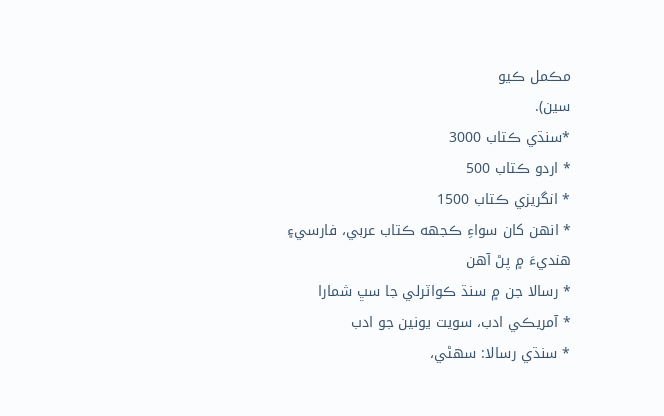مڪمل ڪيو
سين).
*سنڌي ڪتاب 3000
* اردو ڪتاب 500
* انگريزي ڪتاب 1500
* انهن کان سواءِ ڪجهه ڪتاب عربي، فارسي۽
هنديءَ ۾ پڻ آهن
* رسالا جن ۾ سنڌ ڪواٽرلي جا سڀ شمارا
* آمريڪي ادب، سويت يونين جو ادب
* سنڌي رسالا: سهڻي،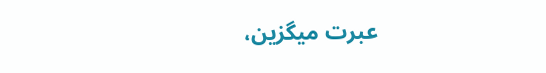عبرت ميگزين،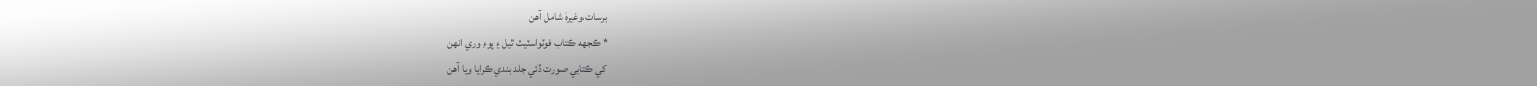برسات،وغيرهٰ شامل آهن
* ڪجهه ڪتاب فوٽواسٽيٽ ٿيل ۽ پوءِ وري انهن
کي ڪتابي صورت ڏئي جلد بندي ڪرايا ويا آهن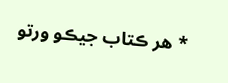* هر ڪتاب جيڪو ورتو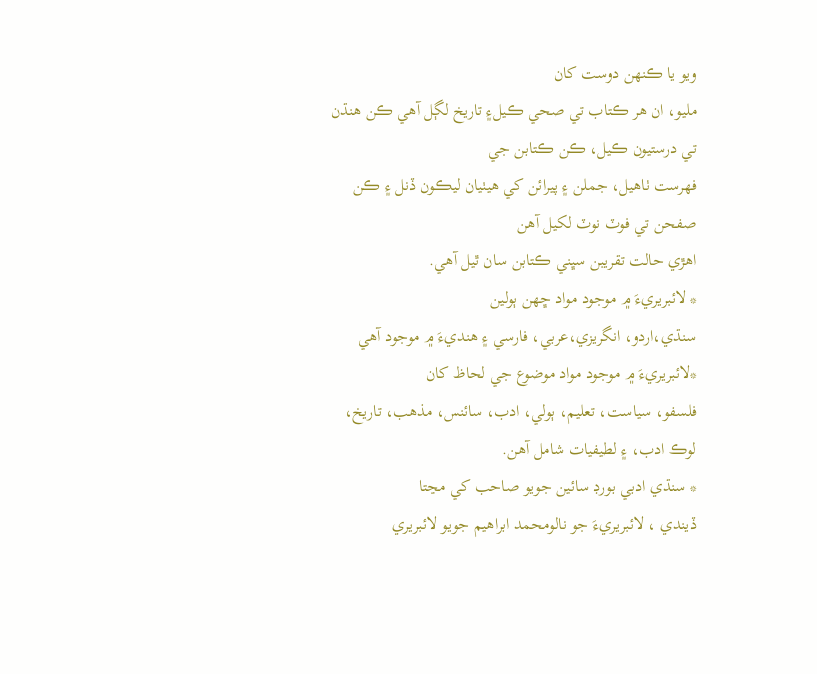ويو يا ڪنهن دوست کان
مليو، ان هر ڪتاب تي صحي ڪيل۽ تاريخ لڳل آهي ڪن هنڌن تي درستيون ڪيل، ڪن ڪتابن جي
فهرست ٺاهيل، جملن ۽ پيرائن کي هيٺيان ليڪون ڏنل ۽ ڪن صفحن تي فوٽ نوٽ لکيل آهن
اهڙي حالت تقريبن سڀني ڪتابن سان ٿيل آهي.
* لائبريريءَ ۾ موجود مواد ڇهن ٻولين
سنڌي،اردو، انگريزي،عربي، فارسي ۽ هنديءَ ۾ موجود آهي
*لائبريريءَ ۾ موجود مواد موضوع جي لحاظ کان
فلسفو، سياست، تعليم، ٻولي، ادب، سائنس، مذهب، تاريخ، لوڪ ادب، ۽ لطيفيات شامل آهن.
* سنڌي ادبي بورڊ سائين جويو صاحب کي مڃتا
ڏيندي ، لائبريريءَ جو نالومحمد ابراهيم جويو لائبريري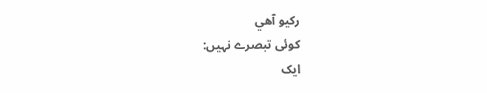رکيو آهي
کوئی تبصرے نہیں:
ایک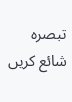تبصرہ شائع کریں